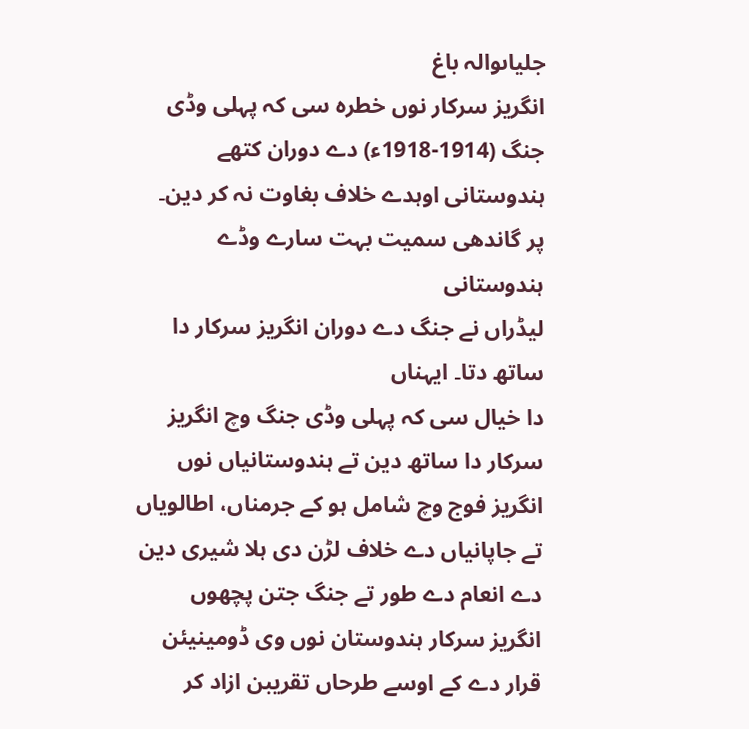جلیاںوالہ باغ
انگریز سرکار نوں خطرہ سی کہ پہلی وڈی جنگ (1914-1918ء) دے دوران کتھے ہندوستانی اوہدے خلاف بغاوت نہ کر دین۔ پر گاندھی سمیت بہت سارے وڈے ہندوستانی
لیڈراں نے جنگ دے دوران انگریز سرکار دا ساتھ دتا۔ ایہناں
دا خیال سی کہ پہلی وڈی جنگ وچ انگریز
سرکار دا ساتھ دین تے ہندوستانیاں نوں انگریز فوج وچ شامل ہو کے جرمناں، اطالویاں
تے جاپانیاں دے خلاف لڑن دی ہلا شیری دین دے انعام دے طور تے جنگ جتن پچھوں انگریز سرکار ہندوستان نوں وی ڈومینیئن
قرار دے کے اوسے طرحاں تقریبن ازاد کر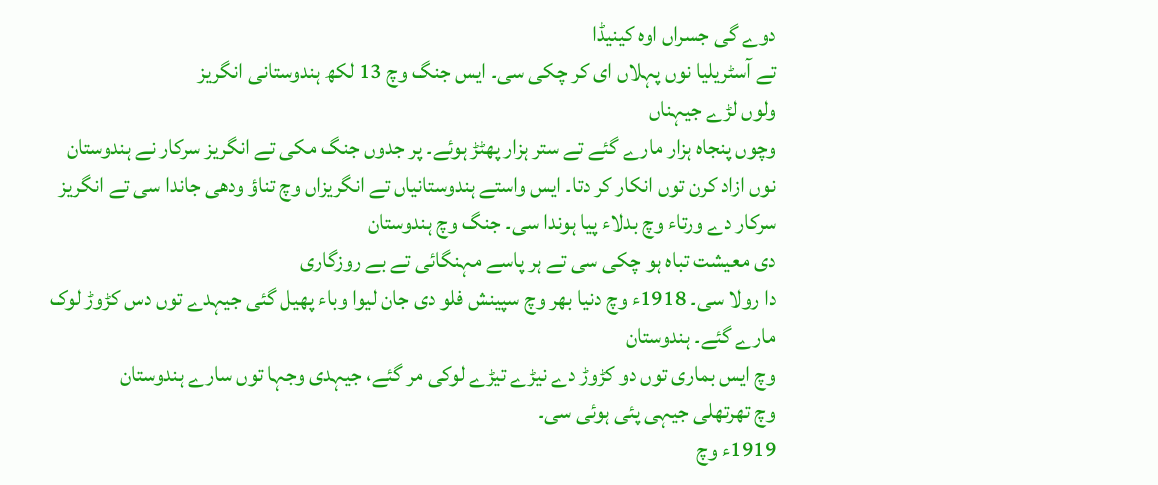دوے گی جسراں اوہ کینیڈا
تے آسٹریلیا نوں پہلاں ای کر چکی سی۔ ایس جنگ وچ 13 لکھ ہندوستانی انگریز
ولوں لڑے جیہناں
وچوں پنجاہ ہزار مارے گئے تے ستر ہزار پھٹڑ ہوئے۔ پر جدوں جنگ مکی تے انگریز سرکار نے ہندوستان
نوں ازاد کرن توں انکار کر دتا۔ ایس واستے ہندوستانیاں تے انگریزاں وچ تناؤ ودھی جاندا سی تے انگریز
سرکار دے ورتاء وچ بدلاء پیا ہوندا سی۔ جنگ وچ ہندوستان
دی معیشت تباہ ہو چکی سی تے ہر پاسے مہنگائی تے بے روزگاری
دا رولا سی۔ 1918ء وچ دنیا بھر وچ سپینش فلو دی جان لیوا وباء پھیل گئی جیہدے توں دس کڑوڑ لوک مارے گئے۔ ہندوستان
وچ ایس بماری توں دو کڑوڑ دے نیڑے تیڑے لوکی مر گئے، جیہدی وجہا توں سارے ہندوستان
وچ تھرتھلی جیہی پئی ہوئی سی۔
1919ء وچ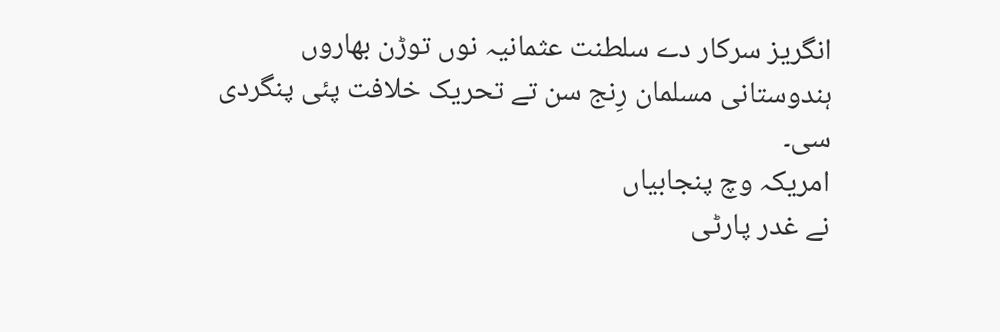انگریز سرکار دے سلطنت عثمانیہ نوں توڑن بھاروں
ہندوستانی مسلمان رِنج سن تے تحریک خلافت پئی پنگردی
سی۔
امریکہ وچ پنجابیاں
نے غدر پارٹی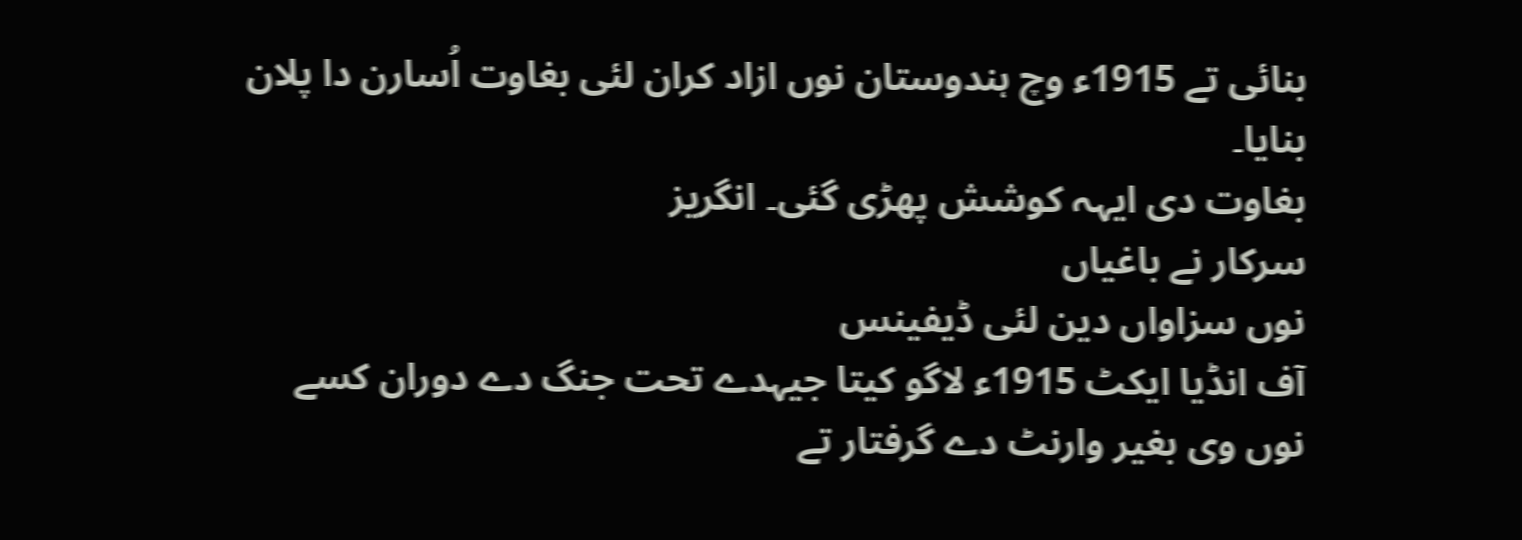بنائی تے 1915ء وچ ہندوستان نوں ازاد کران لئی بغاوت اُسارن دا پلان بنایا۔
بغاوت دی ایہہ کوشش پھڑی گئی۔ انگریز
سرکار نے باغیاں
نوں سزاواں دین لئی ڈیفینس
آف انڈیا ایکٹ 1915ء لاگو کیتا جیہدے تحت جنگ دے دوران کسے نوں وی بغیر وارنٹ دے گرفتار تے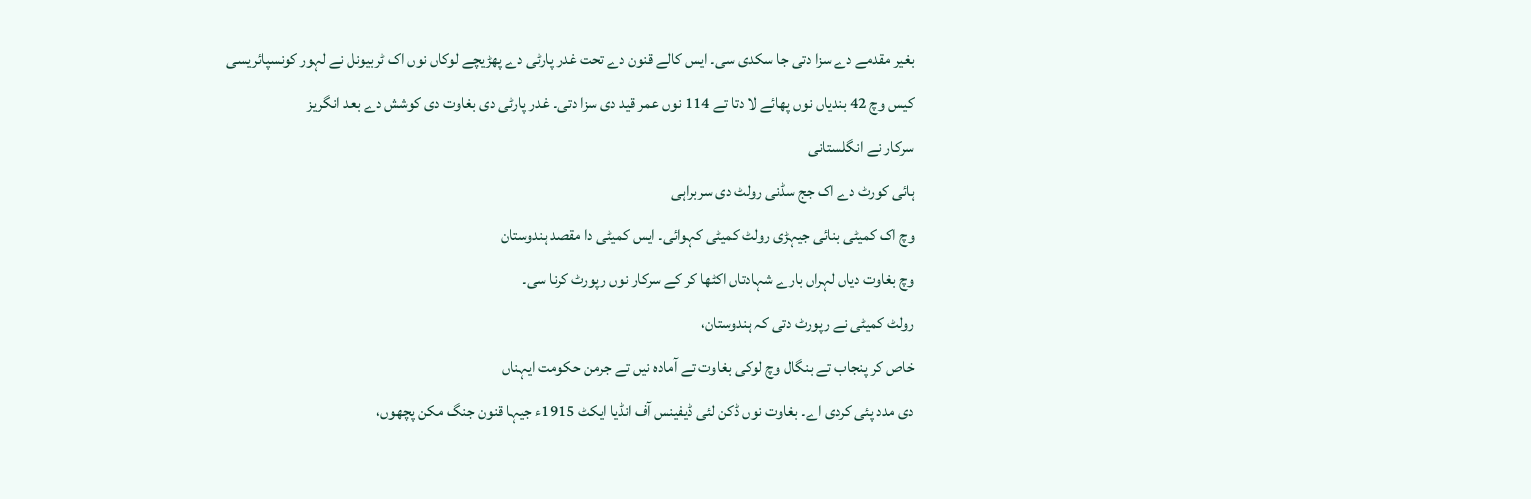بغیر مقدمے دے سزا دتی جا سکدی سی۔ ایس کالے قنون دے تحت غدر پارٹی دے پھڑیچے لوکاں نوں اک ٹربیونل نے لہور کونسپائریسی
کیس وچ 42 بندیاں نوں پھائے لا دتا تے 114 نوں عمر قید دی سزا دتی۔ غدر پارٹی دی بغاوت دی کوشش دے بعد انگریز
سرکار نے انگلستانی
ہائی کورٹ دے اک جج سڈنی رولٹ دی سربراہی
وچ اک کمیٹی بنائی جیہڑی رولٹ کمیٹی کہوائی۔ ایس کمیٹی دا مقصد ہندوستان
وچ بغاوت دیاں لہراں بارے شہادتاں اکٹھا کر کے سرکار نوں رپورٹ کرنا سی۔
رولٹ کمیٹی نے رپورٹ دتی کہ ہندوستان،
خاص کر پنجاب تے بنگال وچ لوکی بغاوت تے آمادہ نیں تے جرمن حکومت ایہناں
دی مدد پئی کردی اے۔ بغاوت نوں ڈکن لئی ڈیفینس آف انڈیا ایکٹ 1915ء جیہا قنون جنگ مکن پچھوں،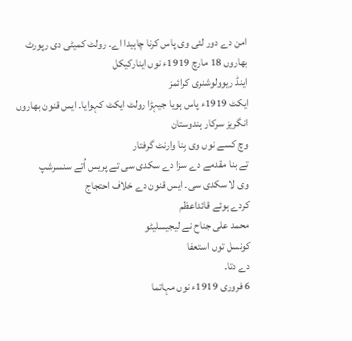امن دے دور لئی وی پاس کرنا چاہیدا اے۔ رولٹ کمیٹی دی رپورٹ بھاروں 18 مارچ 1919ء نوں اینارکیکل
اینڈ ریوولوشنری کرائمز
ایکٹ 1919ء پاس ہویا جیہڑا رولٹ ایکٹ کہوایا۔ ایس قنون بھاروں
انگریز سرکار ہندوستان
وچ کسے نوں وی بِنا وارنٹ گرفتار
تے بنا مقدمے دے سزا دے سکدی سی تے پریس اُتے سنسرشپ
وی لا سکدی سی۔ ایس قنون دے خلاف احتجاج
کردے ہوئے قائداعظم
محمد علی جناح نے لیجیسلیٹو
کونسل توں استعفا
دے دتا۔
6 فروری 1919ء نوں مہاتما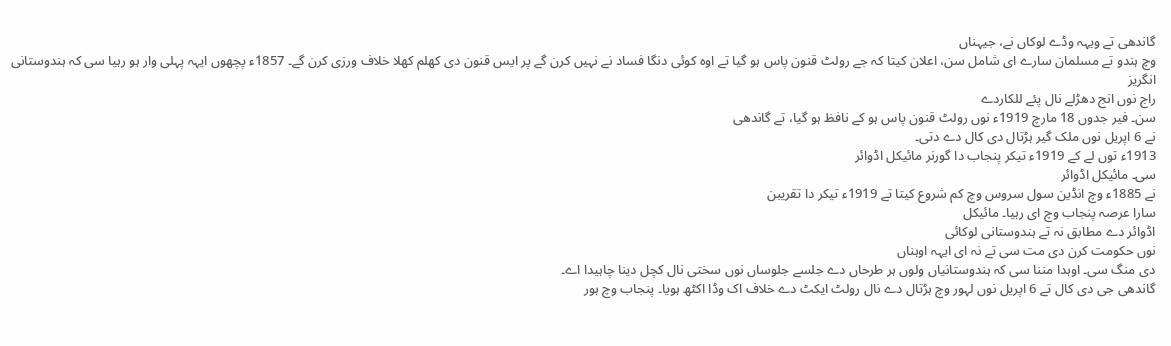گاندھی تے ویہہ وڈے لوکاں نے، جیہناں
وچ ہندو تے مسلمان سارے ای شامل سن، اعلان کیتا کہ جے رولٹ قنون پاس ہو گیا تے اوہ کوئی دنگا فساد نے نہیں کرن گے پر ایس قنون دی کھلم کھلا خلاف ورزی کرن گے۔ 1857ء پچھوں ایہہ پہلی وار ہو رہیا سی کہ ہندوستانی انگریز
راج نوں انج دھڑلے نال پئے للکاردے
سن۔ فیر جدوں 18 مارچ 1919ء نوں رولٹ قنون پاس ہو کے نافظ ہو گیا، تے گاندھی
نے 6 اپریل نوں ملک گیر ہڑتال دی کال دے دتی۔
1913ء توں لے کے 1919ء تیکر پنجاب دا گورنر مائیکل اڈوائر
سی۔ مائیکل اڈوائر
نے 1885ء وچ انڈین سول سروس وچ کم شروع کیتا تے 1919ء تیکر دا تقریبن
سارا عرصہ پنجاب وچ ای رہیا۔ مائیکل
اڈوائر دے مطابق نہ تے ہندوستانی لوکائی
نوں حکومت کرن دی مت سی تے نہ ای ایہہ اوہناں
دی منگ سی۔ اوہدا مننا سی کہ ہندوستانیاں ولوں ہر طرحاں دے جلسے جلوساں نوں سختی نال کچل دینا چاہیدا اے۔
گاندھی جی دی کال تے 6 اپریل نوں لہور وچ ہڑتال دے نال رولٹ ایکٹ دے خلاف اک وڈا اکٹھ ہویا۔ پنجاب وچ ہور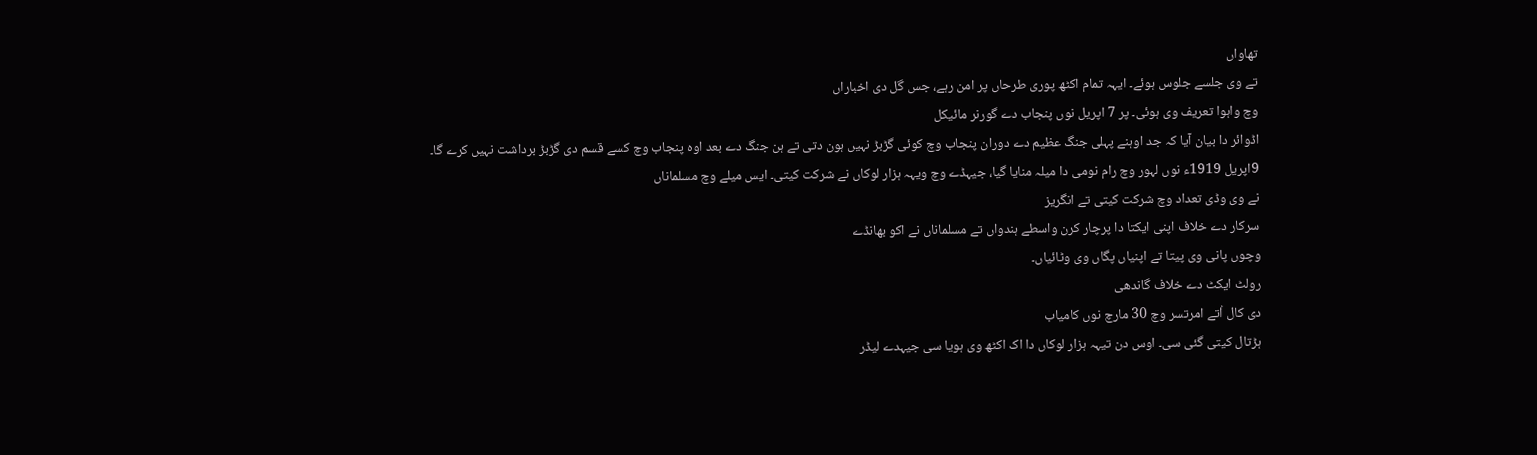تھاواں
تے وی جلسے جلوس ہوئے۔ ایہہ تمام اکٹھ پوری طرحاں پر امن رہے، جس گل دی اخباراں
وچ واہوا تعریف وی ہوئی۔ پر 7 اپریل نوں پنجاب دے گورنر مائیکل
اڈوائر دا بیان آیا کہ جد اوہنے پہلی جنگ عظیم دے دوران پنجاب وچ کوئی گڑبڑ نہیں ہون دتی تے ہن جنگ دے بعد اوہ پنجاب وچ کسے قسم دی گڑبڑ برداشت نہیں کرے گا۔
9اپریل 1919ء نوں لہور وچ رام نومی دا میلہ منایا گیا، جیہڈے وچ ویہہ ہزار لوکاں نے شرکت کیتی۔ ایس میلے وچ مسلماناں
نے وی وڈی تعداد وچ شرکت کیتی تے انگریز
سرکار دے خلاف اپنی ایکتا دا پرچار کرن واسطے ہندواں تے مسلماناں نے اکو بھانڈے
وچوں پانی وی پیتا تے اپنیاں پگاں وی وٹائیاں۔
رولٹ ایکٹ دے خلاف گاندھی
دی کال اُتے امرتسر وچ 30 مارچ نوں کامیاب
ہڑتال کیتی گئی سی۔ اوس دن تیہہ ہزار لوکاں دا اک اکٹھ وی ہویا سی جیہدے لیڈر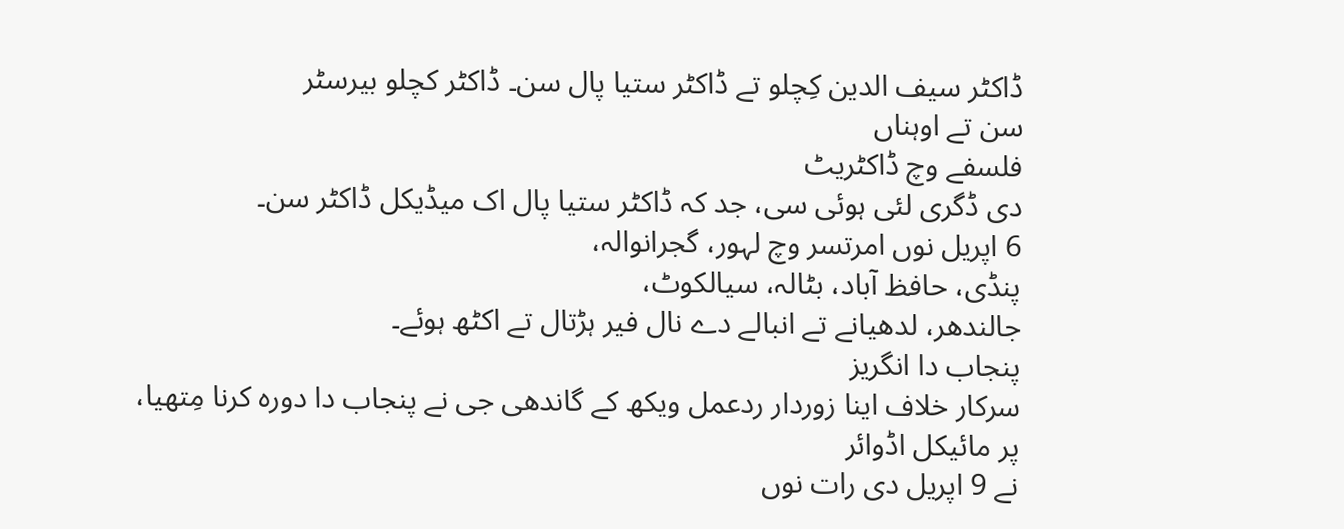ڈاکٹر سیف الدین کِچلو تے ڈاکٹر ستیا پال سن۔ ڈاکٹر کچلو بیرسٹر
سن تے اوہناں
فلسفے وچ ڈاکٹریٹ
دی ڈگری لئی ہوئی سی، جد کہ ڈاکٹر ستیا پال اک میڈیکل ڈاکٹر سن۔
6 اپریل نوں امرتسر وچ لہور، گجرانوالہ،
پنڈی، حافظ آباد، بٹالہ، سیالکوٹ،
جالندھر، لدھیانے تے انبالے دے نال فیر ہڑتال تے اکٹھ ہوئے۔
پنجاب دا انگریز
سرکار خلاف اینا زوردار ردعمل ویکھ کے گاندھی جی نے پنجاب دا دورہ کرنا مِتھیا،
پر مائیکل اڈوائر
نے 9 اپریل دی رات نوں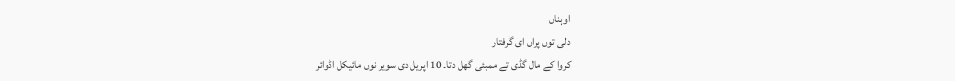اوہناں
دلی توں پراں ای گرفتار
کروا کے مال گڈی تے ممبئی گھل دتا۔ 10 اپریل دی سویر نوں مائیکل اڈوائر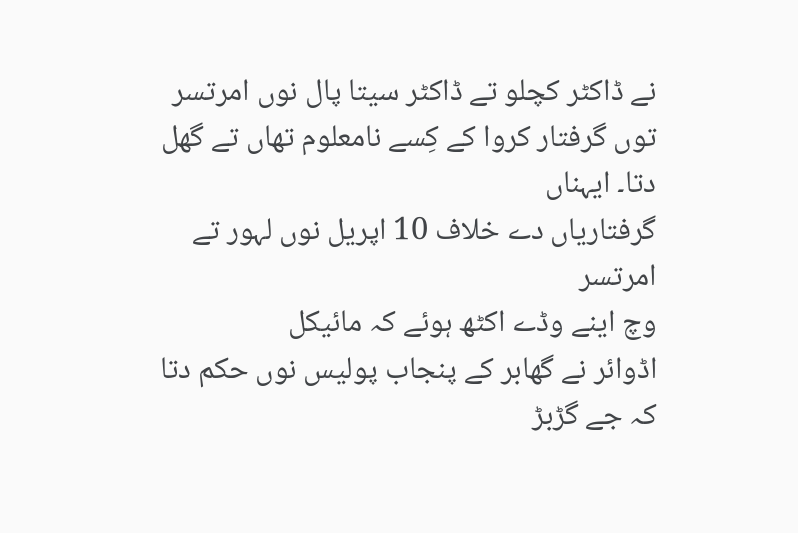نے ڈاکٹر کچلو تے ڈاکٹر سیتا پال نوں امرتسر
توں گرفتار کروا کے کِسے نامعلوم تھاں تے گھل دتا۔ ایہناں
گرفتاریاں دے خلاف 10 اپریل نوں لہور تے امرتسر
وچ اینے وڈے اکٹھ ہوئے کہ مائیکل
اڈوائر نے گھابر کے پنجاب پولیس نوں حکم دتا کہ جے گڑبڑ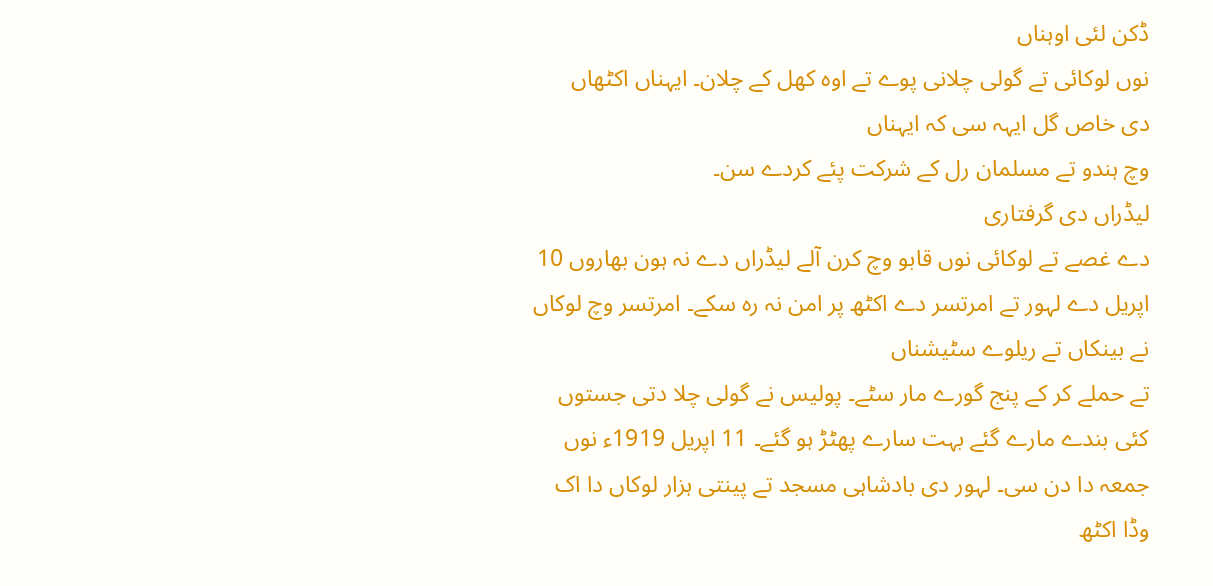ڈکن لئی اوہناں
نوں لوکائی تے گولی چلانی پوے تے اوہ کھل کے چلان۔ ایہناں اکٹھاں
دی خاص گل ایہہ سی کہ ایہناں
وچ ہندو تے مسلمان رل کے شرکت پئے کردے سن۔
لیڈراں دی گرفتاری
دے غصے تے لوکائی نوں قابو وچ کرن آلے لیڈراں دے نہ ہون بھاروں 10 اپریل دے لہور تے امرتسر دے اکٹھ پر امن نہ رہ سکے۔ امرتسر وچ لوکاں نے بینکاں تے ریلوے سٹیشناں
تے حملے کر کے پنج گورے مار سٹے۔ پولیس نے گولی چلا دتی جستوں کئی بندے مارے گئے بہت سارے پھٹڑ ہو گئے۔ 11 اپریل 1919ء نوں جمعہ دا دن سی۔ لہور دی بادشاہی مسجد تے پینتی ہزار لوکاں دا اک وڈا اکٹھ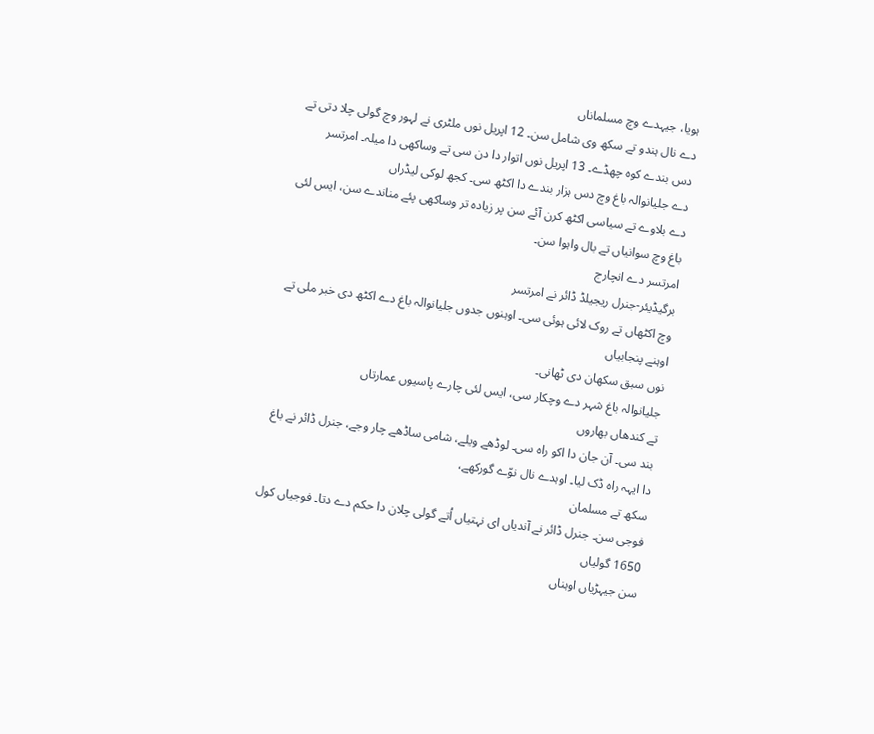ہویا، جیہدے وچ مسلماناں
دے نال ہندو تے سکھ وی شامل سن۔ 12 اپریل نوں ملٹری نے لہور وچ گولی چلا دتی تے دس بندے کوہ چھڈے۔ 13 اپریل نوں اتوار دا دن سی تے وساکھی دا میلہ۔ امرتسر
دے جلیانوالہ باغ وچ دس ہزار بندے دا اکٹھ سی۔ کجھ لوکی لیڈراں
دے بلاوے تے سیاسی اکٹھ کرن آئے سن پر زیادہ تر وساکھی پئے مناندے سن، ایس لئی باغ وچ سوانیاں تے بال واہوا سن۔
امرتسر دے انچارج
برگیڈیئر-جنرل ریجیلڈ ڈائر نے امرتسر
وچ اکٹھاں تے روک لائی ہوئی سی۔ اوہنوں جدوں جلیانوالہ باغ دے اکٹھ دی خبر ملی تے اوہنے پنجابیاں
نوں سبق سکھان دی ٹھانی۔
جلیانوالہ باغ شہر دے وچکار سی، ایس لئی چارے پاسیوں عمارتاں
تے کندھاں بھاروں
بند سی۔ آن جان دا اکو راہ سی۔ لوڈھے ویلے، شامی ساڈھے چار وجے، جنرل ڈائر نے باغ دا ایہہ راہ ڈک لیا۔ اوہدے نال نوّے گورکھے،
سکھ تے مسلمان
فوجی سن۔ جنرل ڈائر نے آندیاں ای نہتیاں اُتے گولی چلان دا حکم دے دتا۔ فوجیاں کول 1650 گولیاں
سن جیہڑیاں اوہناں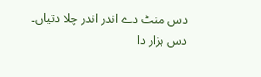دس منٹ دے اندر اندر چلا دتیاں۔
دس ہزار دا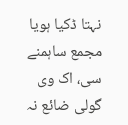نہتا ڈکیا ہویا مجمع ساہمنے سی، اک وی گولی ضائع نہ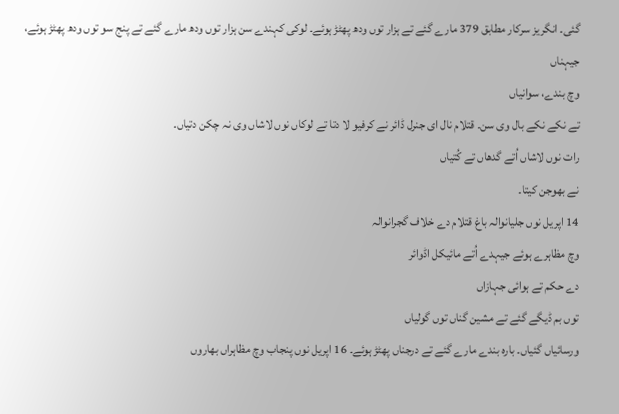گئی۔ انگریز سرکار مطابق 379 مارے گئے تے ہزار توں ودھ پھٹڑ ہوئے۔ لوکی کہندے سن ہزار توں ودھ مارے گئے تے پنج سو توں ودھ پھٹڑ ہوئے، جیہناں
وچ بندے، سوانیاں
تے نکے نکے بال وی سن۔ قتلام نال ای جنرل ڈائر نے کرفیو لا دتا تے لوکاں نوں لاشاں وی نہ چکن دتیاں۔
رات نوں لاشاں اُتے گدھاں تے کُتیاں
نے بھوجن کیتا۔
14 اپریل نوں جلیانوالہ باغ قتلام دے خلاف گجرانوالہ
وچ مظاہرے ہوئے جیہدے اُتے مائیکل اڈوائر
دے حکم تے ہوائی جہازاں
توں بم ڈیگے گئے تے مشین گناں توں گولیاں
ورسائیاں گئیاں۔ بارہ بندے مارے گئے تے درجناں پھٹڑ ہوئے۔ 16 اپریل نوں پنجاب وچ مظاہراں بھاروں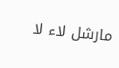مارشل لاء لا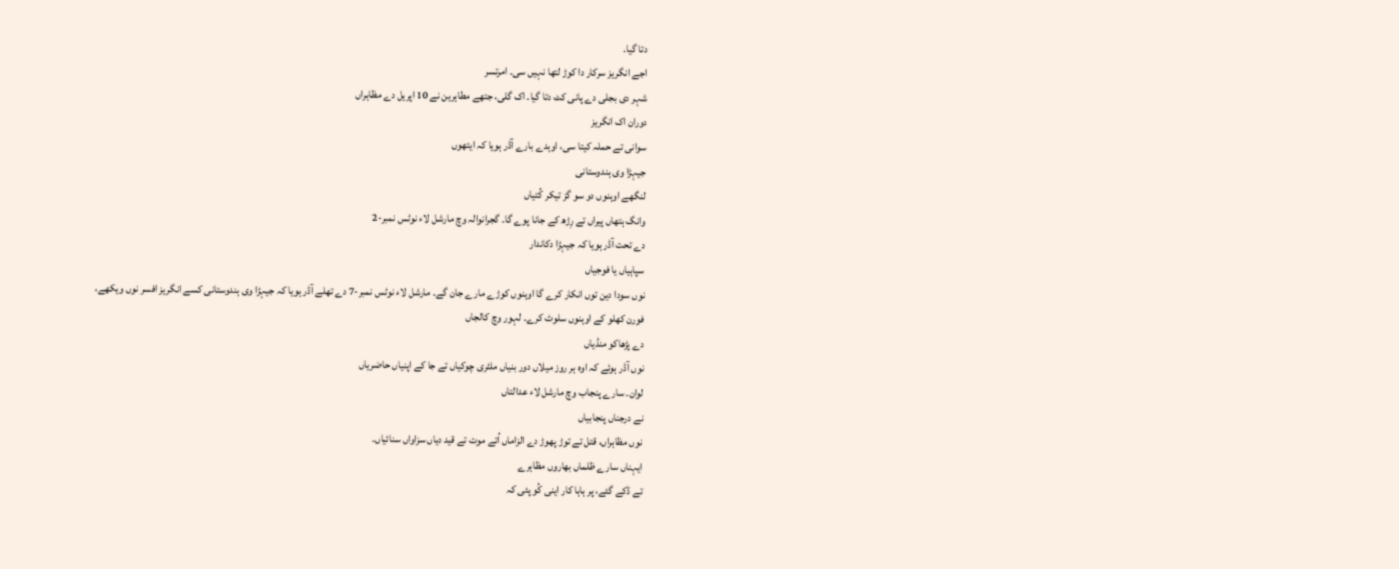دتا گیا۔
اجے انگریز سرکار دا کوڑ لتھا نہیں سی۔ امرتسر
شہر دی بجلی دے پانی کٹ دتا گیا۔ اک گلی، جتھے مطاہرین نے 10 اپریل دے مظاہراں
دوران اک انگریز
سوانی تے حملہ کیتا سی، اوہدے بارے آڈر ہویا کہ ایتھوں
جیہڑا وی ہندوستانی
لنگھے اوہنوں دو سو گز تیکر کُتیاں
وانگ ہتھاں پیراں تے رِڑھ کے جانا پوے گا۔ گجرانوالہ وچ مارشل لاء نوٹس نمبر-2
دے تحت آڈر ہویا کہ جیہڑا دکاندار
سپاہیاں یا فوجیاں
نوں سودا دین توں انکار کرے گا اوہنوں کوڑے مارے جان گے۔ مارشل لاء نوٹس نمبر-7 دے تھلے آڈر ہویا کہ جیہڑا وی ہندوستانی کسے انگریز افسر نوں ویکھے،
فورن کھلو کے اوہنوں سلوٹ کرے۔ لہور وچ کالجاں
دے پڑھاکو منڈیاں
نوں آڈر ہوئے کہ اوہ ہر روز میلاں دور بنیاں ملٹری چوکیاں تے جا کے اپنیاں حاضریاں
لوان۔ سارے پنجاب وچ مارشل لاء عدالتاں
نے درجناں پنجابیاں
نوں مظاہراں، قتل تے توڑ پھوڑ دے الزاماں اُتے موت تے قید دیاں سزاواں سنائیاں۔
ایہناں سارے ظلماں بھاروں مظاہرے
تے ڈکے گئے، پر ہاہا کار اینی کُو پئی کہ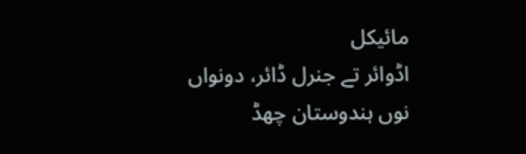مائیکل
اڈوائر تے جنرل ڈائر، دونواں
نوں ہندوستان چھڈ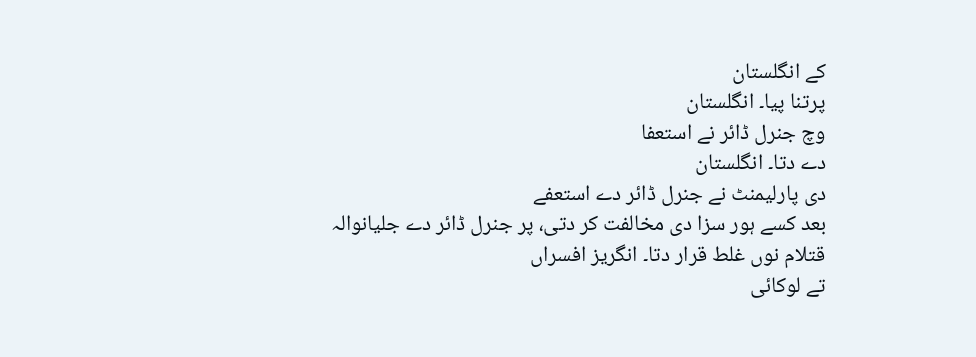کے انگلستان
پرتنا پیا۔ انگلستان
وچ جنرل ڈائر نے استعفا
دے دتا۔ انگلستان
دی پارلیمنٹ نے جنرل ڈائر دے استعفے
بعد کسے ہور سزا دی مخالفت کر دتی، پر جنرل ڈائر دے جلیانوالہ
قتلام نوں غلط قرار دتا۔ انگریز افسراں
تے لوکائی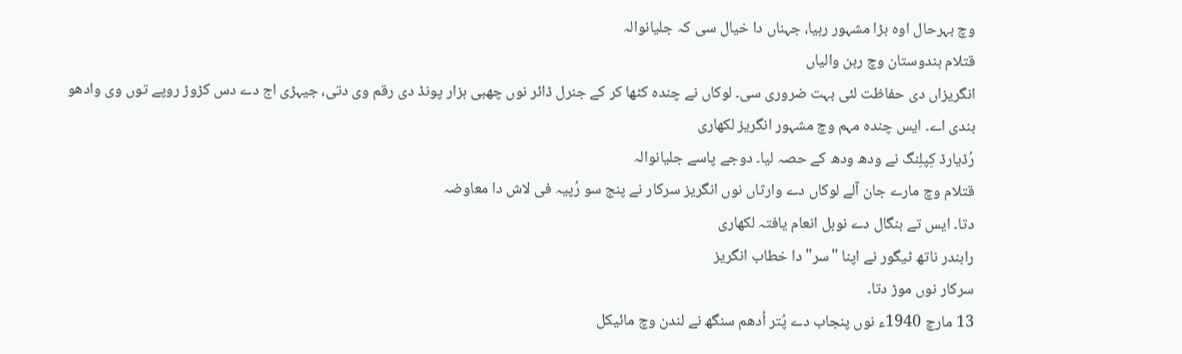وچ بہرحال اوہ بڑا مشہور رہیا، جہناں دا خیال سی کہ جلیانوالہ
قتلام ہندوستان وچ رہن والیاں
انگریزاں دی حفاظت لئی بہت ضروری سی۔ لوکاں نے چندہ کٹھا کر کے جنرل ڈائر نوں چھبی ہزار پونڈ دی رقم وی دتی، جیہڑی اج دے دس کڑوڑ روپے توں وی وادھو بندی اے۔ ایس چندہ مہم وچ مشہور انگریز لکھاری
رُڈیارڈ کِپلِنگ نے ودھ ودھ کے حصہ لیا۔ دوجے پاسے جلیانوالہ
قتلام وچ مارے جان آلے لوکاں دے وارثاں نوں انگریز سرکار نے پنج سو رُپیہ فی لاش دا معاوضہ
دتا۔ ایس تے بنگال دے نوبل انعام یافتہ لکھاری
رابندر ناتھ ٹیگور نے اپنا "سر" دا خطاب انگریز
سرکار نوں موڑ دتا۔
13 مارچ 1940ء نوں پنجاب دے پُتر اُدھم سنگھ نے لندن وچ مائیکل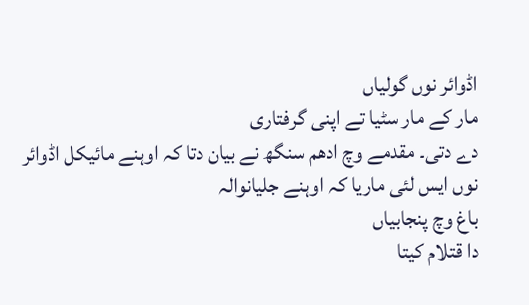اڈوائر نوں گولیاں
مار کے مار سٹیا تے اپنی گرفتاری
دے دتی۔ مقدمے وچ ادھم سنگھ نے بیان دتا کہ اوہنے مائیکل اڈوائر
نوں ایس لئی ماریا کہ اوہنے جلیانوالہ
باغ وچ پنجابیاں
دا قتلام کیتا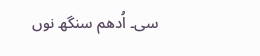سی۔ اُدھم سنگھ نوں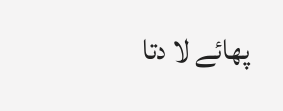پھائے لا دتا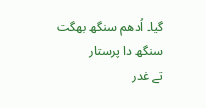گیا۔ اُدھم سنگھ بھگت سنگھ دا پرستار
تے غدر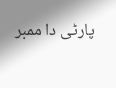پارٹی دا ممبر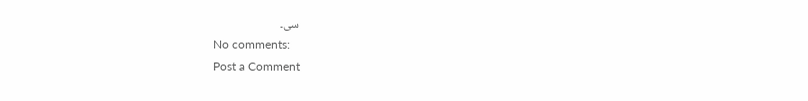سی۔
No comments:
Post a Comment